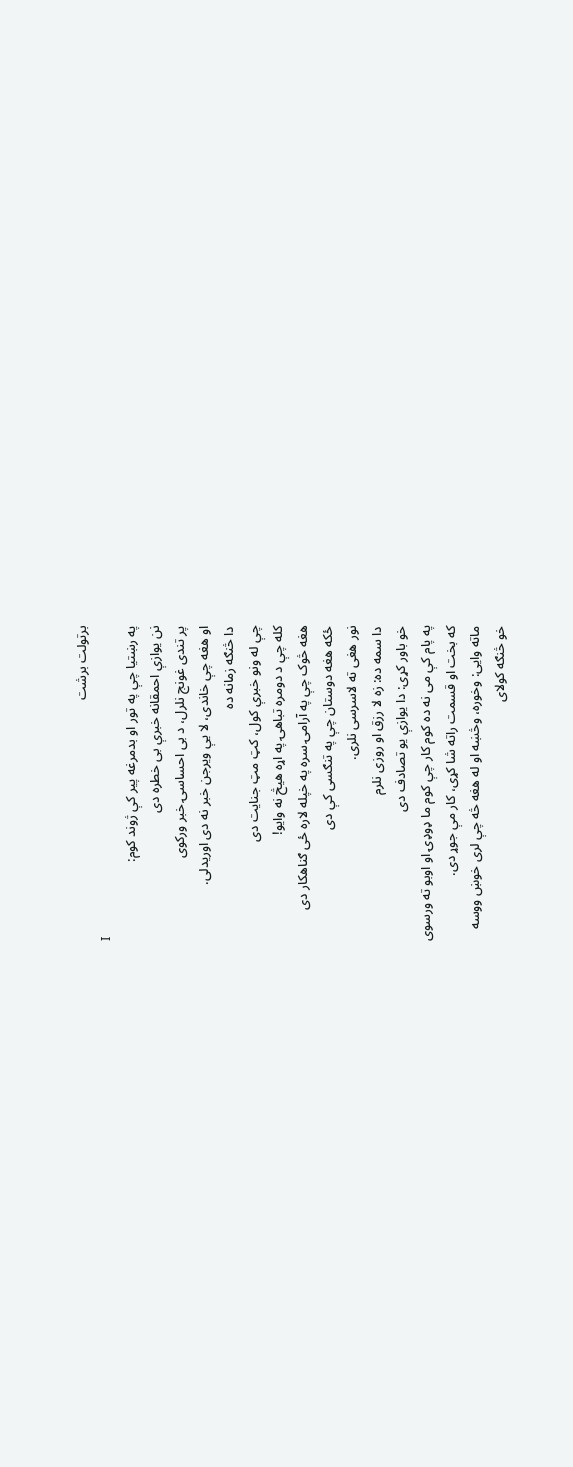برتولت برشت
I
په رښتیا چې په تور او بدمرغه پیر کې ژوند کوم:
نن یوازې احمقانه خبرې بی خطره دی
پر تندی غونج نلرل، د بی احساسۍ خبر ورکوی
او هغه چې خاندی، لا یې ویرجن خبر نه دی اوریدلی.
دا څنګه زمانه ده
چې له ونو خبرې کول، کټ مټ جنایت دی
کله چې د دومره تباهۍ په اړه هیڅ نه وایو!
هغه څوک چې په آرامۍ سره په خپله لاره ځی ګناهکار دی
ځکه هغه دوستان چې په تنګسی کې دی
نور هغی ته لاسرسی نلری.
دا سمه ده: زه لا رزق او روزی نلرم
خو باور کړی: دا یوازې یو تصادف دی
په پام کې می نه ده کوم کار چې کوم ما ډوډۍ او اوبو ته ورسوی
که بخت او قسمت راته شا کړی، کار مې جوړ دی.
ماته وایی: وخوره، وڅښه او له هغه څه چې لری خوښ ووسه
خو څنګه کولای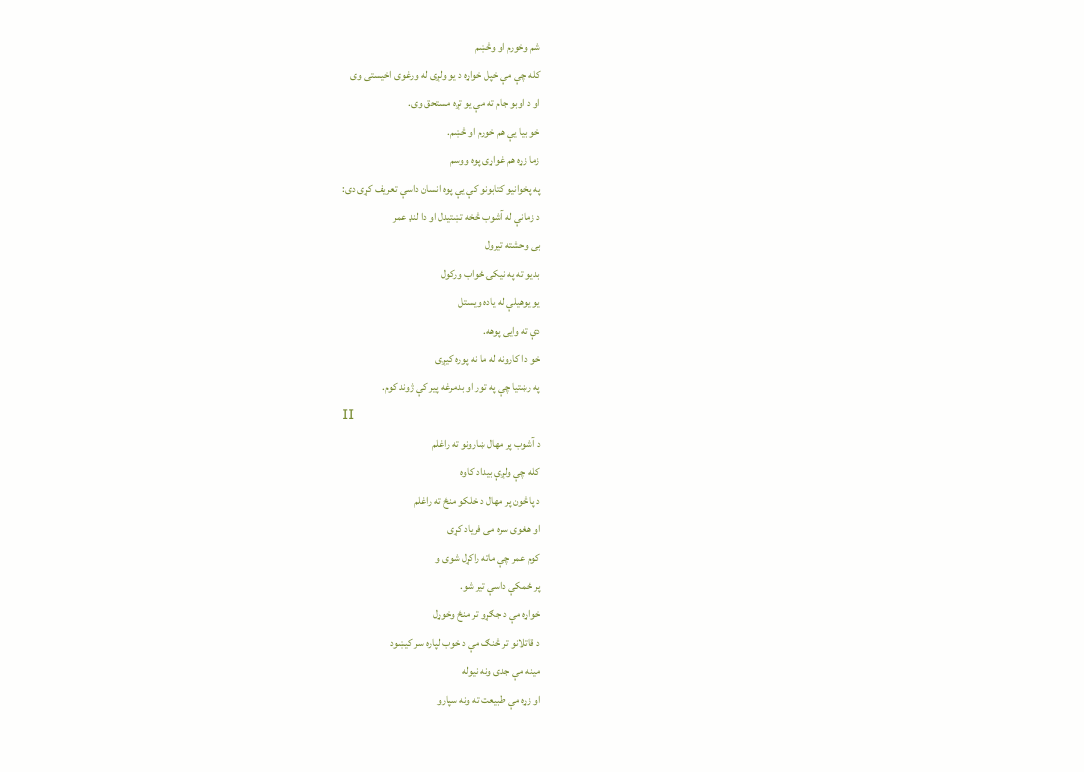شم وخورم او وڅښم
کله چې مې خپل خواړه د یو ولږی له ورغوی اخیستی وی
او د اوبو جام ته مې یو تږه مستحق وی.
خو بیا یې هم خورم او څښم.
زما زړه هم غواړی پوه ووسم
په پخوانیو کتابونو کې یې پوه انسان داسې تعریف کړی دی:
د زمانې له آشوب څخه تښتیدل او دا لنډ عمر
بی وحشته تیرول
بدیو ته په نیکۍ ځواب ورکول
یو یوهیلې له یاده ویستل
دې ته وایی پوهه.
خو دا کارونه له ما نه پوره کیږی
په رښتیا چې په تور او بدمرغه پیر کې ژوند کوم.
II
د آشوب پر مهال ښارونو ته راغلم
کله چې ولږې بیداد کاوه
د پاڅون پر مهال د خلکو منځ ته راغلم
او هغوی سره می فریاد کړی
کوم عمر چې ماته راکړل شوی و
پر ځمکې داسې تیر شو.
خواړه مې د جګړو تر منځ وخوړل
د قاتلانو تر څنګ مې د خوب لپاره سر کیښود
مینه مې جدی ونه نیوله
او زړه مې طبیعت ته ونه سپارو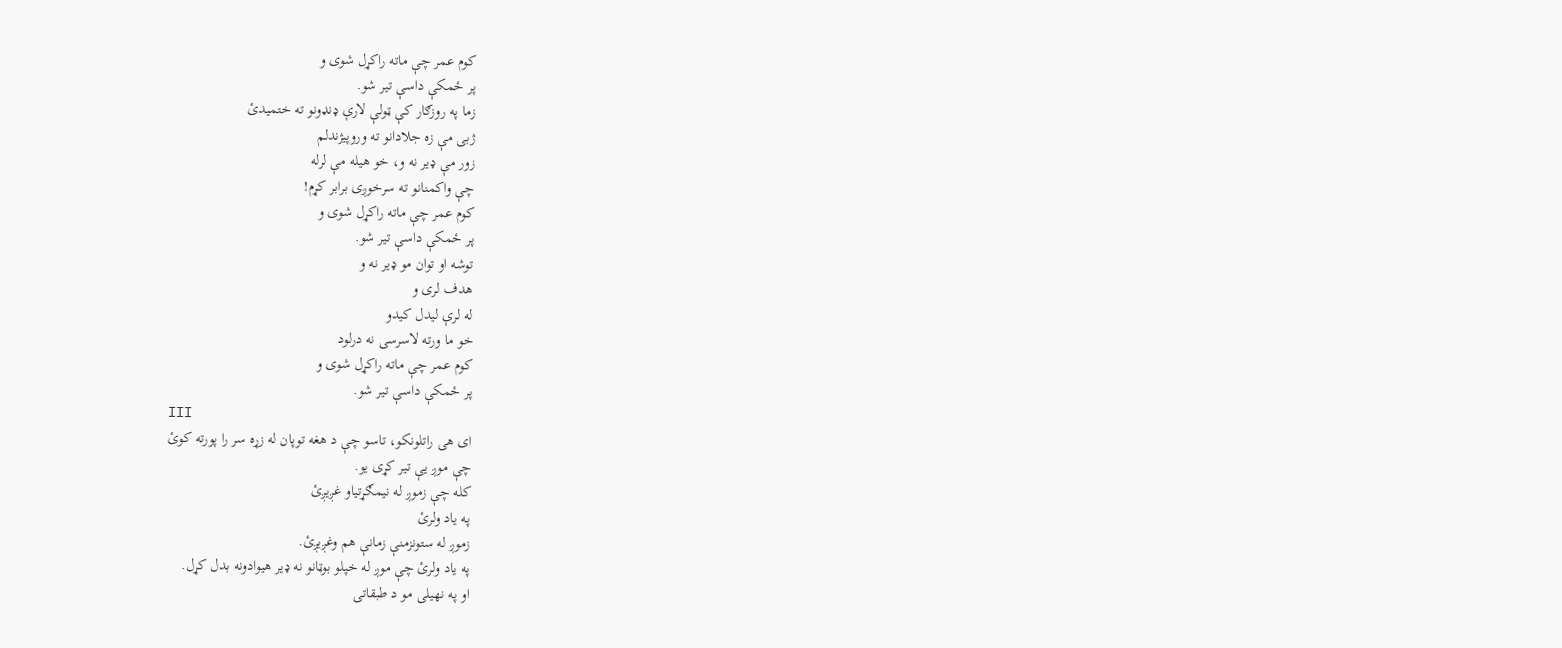کوم عمر چې ماته راکړل شوی و
پر ځمکې داسې تیر شو.
زما په روزګار کې ټولې لارې ډنډونو ته ختمیدئ
ژبی مې زه جلادانو ته وروپیژندلم
زور مې ډیر نه و، خو هیله مې لرله
چې واکمنانو ته سرخوږی برابر کړم!
کوم عمر چې ماته راکړل شوی و
پر ځمکې داسې تیر شو.
توشه او توان مو ډیر نه و
هدف لری و
له لرې لیدل کیدو
خو ما ورته لاسرسی نه درلود
کوم عمر چې ماته راکړل شوی و
پر ځمکې داسې تیر شو.
III
ای هی راتلونکو، تاسو چې د هغه توپان له زړه سر را پورته کوئ
چې موږ یې تیر کړی یو.
کله چې زموږ له نیمګړتیاو غږیږئ
په یاد ولرئ
زموږ له ستونزمنې زمانې هم وغږیږئ.
په یاد ولرئ چې موږ له خپلو بوټانو نه ډیر هیوادونه بدل کړل.
او په نهیلی مو د طبقاتی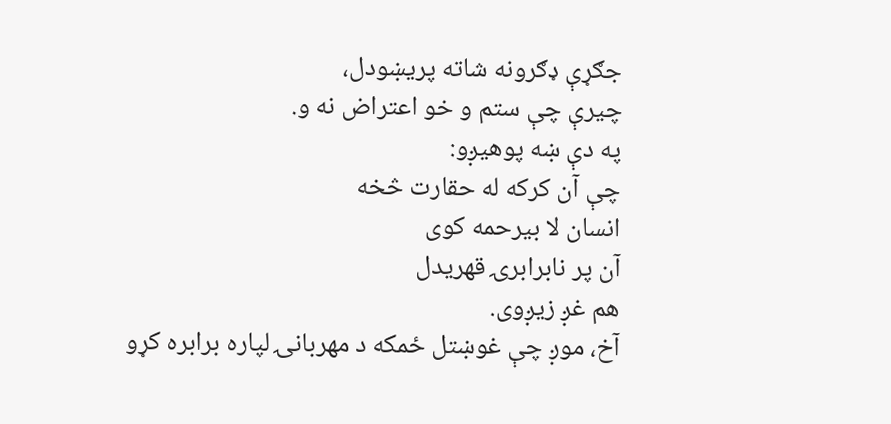جګړې ډګرونه شاته پریښودل،
چیرې چې ستم و خو اعتراض نه و.
په دې ښه پوهیږو:
چې آن کرکه له حقارت څخه
انسان لا بیرحمه کوی
آن پر نابرابرۍ قهریدل
هم غږ زیږوی.
آخ، موږ چې غوښتل ځمکه د مهربانۍ لپاره برابره کړو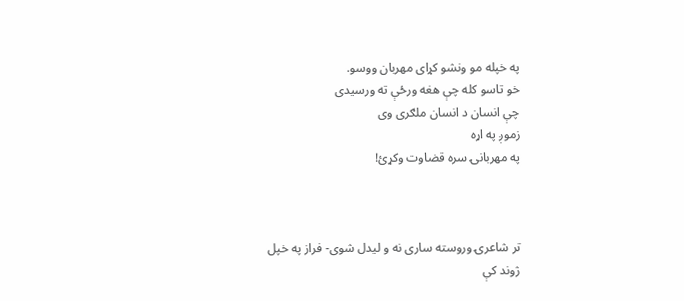په خپله مو ونشو کړای مهربان ووسو.
خو تاسو کله چې هغه ورځې ته ورسیدی
چې انسان د انسان ملګری وی
زموږ په اړه
په مهربانۍ سره قضاوت وکړئ!



تر شاعرۍ وروسته سارى نه و لیدل شوى- فراز په خپل ژوند کې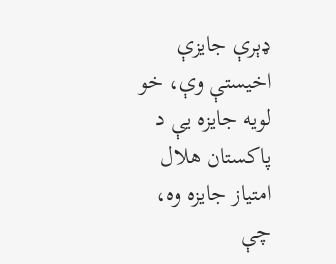ډېرې جایزې اخیستې وې، خو لویه جایزه یې د پاکستان هلال امتیاز جایزه وه، چې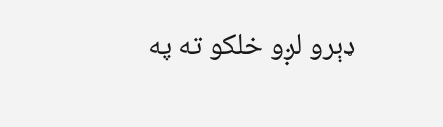ډېرو لږو خلکو ته په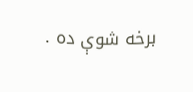برخه شوې ده .